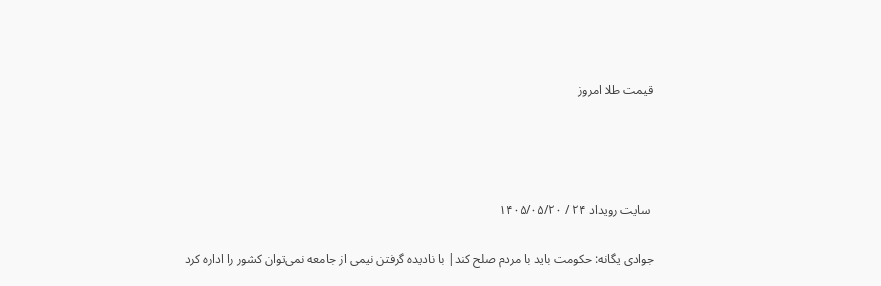قیمت طلا امروز




 سایت رویداد‌ ۲۴ / ۱۴۰۵/۰۵/۲۰

جوادی یگانه: حکومت باید با مردم صلح کند| با نادیده گرفتن نیمی از جامعه نمی‌توان کشور را اداره کرد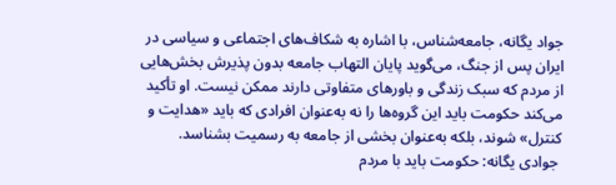جواد یگانه، جامعه‌شناس، با اشاره به شکاف‌های اجتماعی و سیاسی در ایران پس از جنگ، می‌گوید پایان التهاب جامعه بدون پذیرش بخش‌هایی از مردم که سبک زندگی و باورهای متفاوتی دارند ممکن نیست. او تأکید می‌کند حکومت باید این گروه‌ها را نه به‌عنوان افرادی که باید «هدایت و کنترل» شوند، بلکه به‌عنوان بخشی از جامعه به رسمیت بشناسد.
 جوادی یگانه: حکومت باید با مردم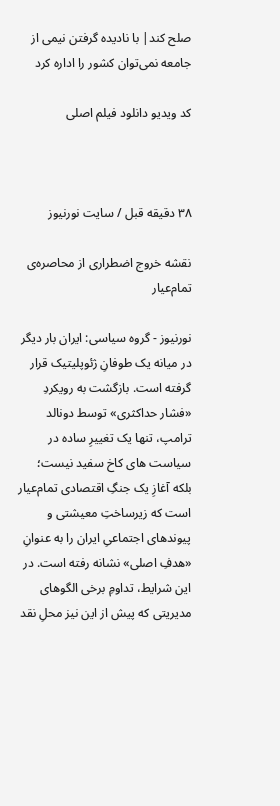صلح کند| با نادیده گرفتن نیمی از جامعه نمی‌توان کشور را اداره کرد

کد ویدیو دانلود فیلم اصلی



۳۸ دقیقه قبل / سایت نورنیوز

نقشه خروج اضطراری از محاصره‌ی تمام‌عیار

نورنیوز - گروه سیاسی: ایران بار دیگر در میانه یک طوفانِ ژئوپلیتیک قرار گرفته است. بازگشت به رویکردِ «فشار حداکثری» توسط دونالد ترامپ، تنها یک تغییرِ ساده در سیاست های کاخ سفید نیست؛ بلکه آغازِ یک جنگِ اقتصادی تمام‌عیار است که زیرساختِ معیشتی و پیوندهای اجتماعیِ ایران را به عنوانِ «هدفِ اصلی» نشانه رفته است. در این شرایط، تداومِ برخی الگوهای مدیریتی که پیش از این نیز محلِ نقد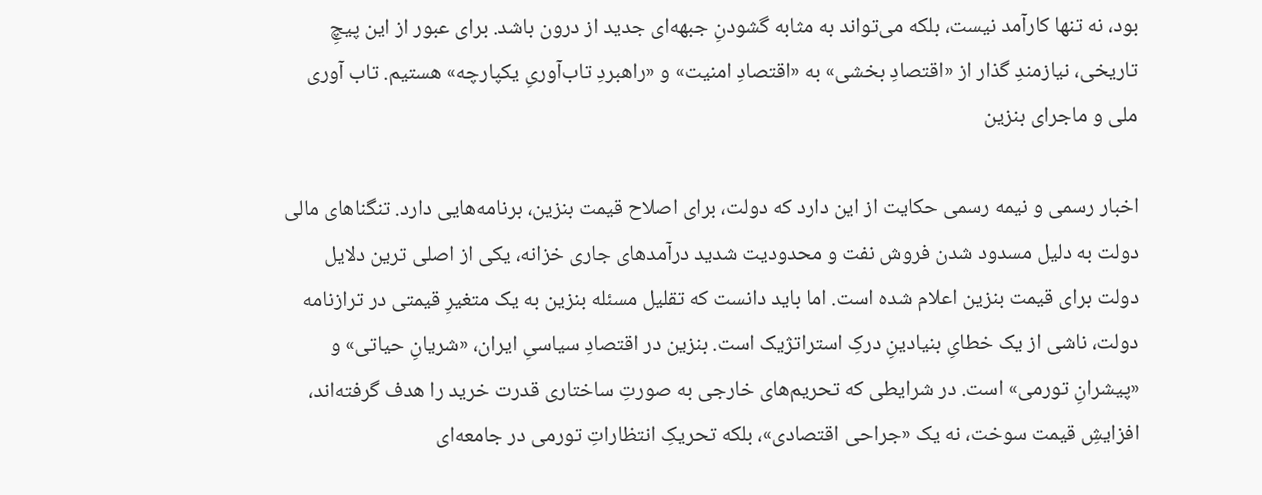بود، نه تنها کارآمد نیست، بلکه می‌تواند به مثابه گشودنِ جبهه‌ای جدید از درون باشد. برای عبور از این پیچِ تاریخی، نیازمندِ گذار از «اقتصادِ بخشی» به «اقتصادِ امنیت» و «راهبردِ تاب‌آوریِ یکپارچه» هستیم. تاب آوری ملی و ماجرای بنزین

اخبار رسمی و نیمه رسمی حکایت از این دارد که دولت، برای اصلاح قیمت بنزین، برنامه‌هایی دارد. تنگناهای مالی دولت به دلیل مسدود شدن فروش نفت و محدودیت شدید درآمدهای جاری خزانه، یکی از اصلی ترین دلایل دولت برای قیمت بنزین اعلام شده است. اما باید دانست که تقلیل مسئله بنزین به یک متغیرِ قیمتی در ترازنامه دولت، ناشی از یک خطایِ بنیادینِ درکِ استراتژیک است. بنزین در اقتصادِ سیاسیِ ایران، «شریانِ حیاتی» و «پیشرانِ تورمی» است. در شرایطی که تحریم‌های خارجی به صورتِ ساختاری قدرت خرید را هدف گرفته‌اند، افزایشِ قیمت سوخت، نه یک «جراحی اقتصادی»، بلکه تحریکِ انتظاراتِ تورمی در جامعه‌ای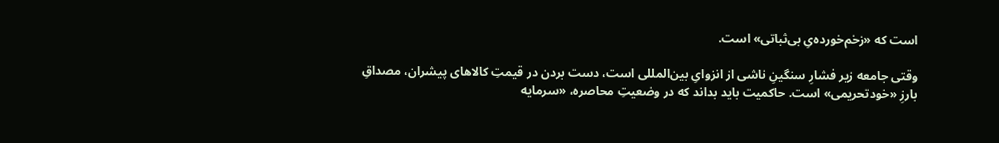است که «زخم‌خورده‌یِ بی‌ثباتی» است.

وقتی جامعه زیر فشارِ سنگینِ ناشی از انزوایِ بین‌المللی است، دست بردن در قیمتِ کالا‌های پیشران، مصداقِ بارزِ «خودتحریمی» است. حاکمیت باید بداند که در وضعیتِ محاصره، «سرمایه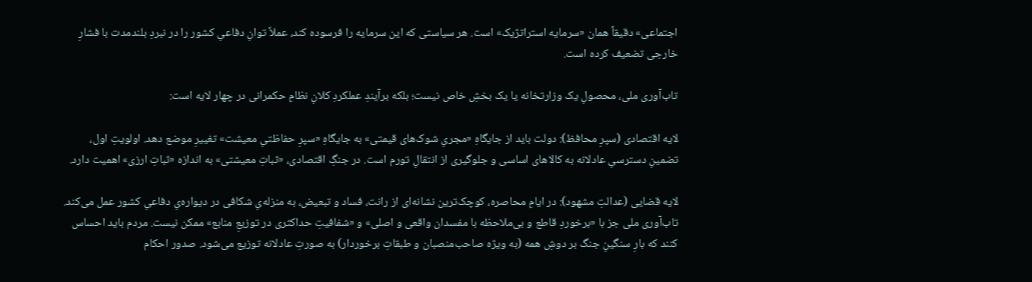اجتماعی» دقیقاً همان «سرمایه استراتژیک» است. هر سیاستی که این سرمایه را فرسوده کند، عملاً توانِ دفاعیِ کشور را در نبردِ بلندمدت با فشارِ خارجی تضعیف کرده است.

تاب‌آوری ملی، محصولِ یک وزارتخانه یا یک بخشِ خاص نیست؛ بلکه برآیندِ عملکردِ کلانِ نظامِ حکمرانی در چهار لایه است:

لایه اقتصادی (سپرِ محافظ): دولت باید از جایگاهِ «مجریِ شوک‌های قیمتی» به جایگاهِ «سپرِ حفاظتیِ معیشت» تغییرِ موضع دهد. اولویتِ اول، تضمینِ دسترسیِ عادلانه به کالا‌های اساسی و جلوگیری از انتقالِ تورم است. در جنگِ اقتصادی، «ثباتِ معیشتی» به اندازه «ثباتِ ارزی» اهمیت دارد.

لایه قضایی (عدالتِ مشهود): در ایامِ محاصره، کوچک‌ترین نشانه‌ای از رانت، فساد و تبعیض، به منزله‌یِ شکافی در دیواره‌یِ دفاعیِ کشور عمل می‌کند. تاب‌آوری ملی جز با «برخوردِ قاطع و بی‌ملاحظه با مفسدان واقعی و اصلی» و «شفافیتِ حداکثری در توزیعِ منابع» ممکن نیست. مردم باید احساس کنند که بارِ سنگینِ جنگ بر دوشِ همه (به ویژه صاحب‌منصبان و طبقاتِ برخوردار) به صورتِ عادلانه توزیع می‌شود. صدور احکام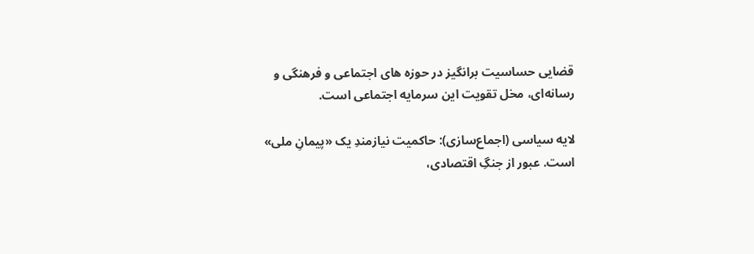قضایی حساسیت برانگیز در حوزه های اجتماعی و فرهنگی و رسانه‌ای، مخل تقویت این سرمایه اجتماعی است.

لایه سیاسی (اجماع‌سازی): حاکمیت نیازمندِ یک «پیمانِ ملی» است. عبور از جنگِ اقتصادی،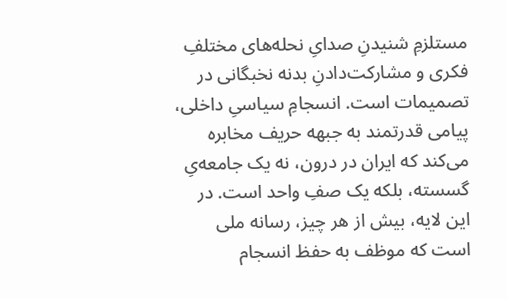مستلزمِ شنیدنِ صدایِ نحله‌های مختلفِ فکری و مشارکت‌دادنِ بدنه نخبگانی در تصمیمات است. انسجامِ سیاسیِ داخلی، پیامی قدرتمند به جبهه حریف مخابره می‌کند که ایران در درون، نه یک جامعه‌یِ گسسته، بلکه یک صفِ واحد است. در این لایه، بیش از هر چیز، رسانه ملی است که موظف به حفظ انسجام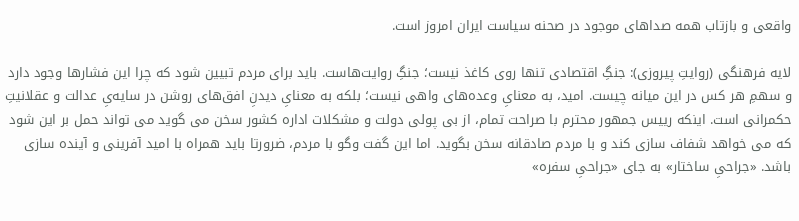واقعی و بازتاب همه صداهای موجود در صحنه سیاست ایران امروز است.

لایه فرهنگی (روایتِ پیروزی): جنگِ اقتصادی تنها روی کاغذ نیست؛ جنگِ روایت‌هاست. باید برای مردم تبیین شود که چرا این فشار‌ها وجود دارد و سهمِ هر کس در این میانه چیست. امید، به معنایِ وعده‌های واهی نیست؛ بلکه به معنایِ دیدنِ افق‌های روشن در سایه‌یِ عدالت و عقلانیتِ حکمرانی است. اینکه رییس جمهور محترم با صراحت تمام، از بی پولی دولت و مشکلات اداره کشور سخن می گوید می تواند حمل بر این شود که می خواهد شفاف سازی کند و با مردم صادقانه سخن بگوید. اما این گفت وگو با مردم، ضرورتا باید همراه با امید آفرینی و آینده سازی باشد. «جراحیِ ساختار» به جای «جراحیِ سفره»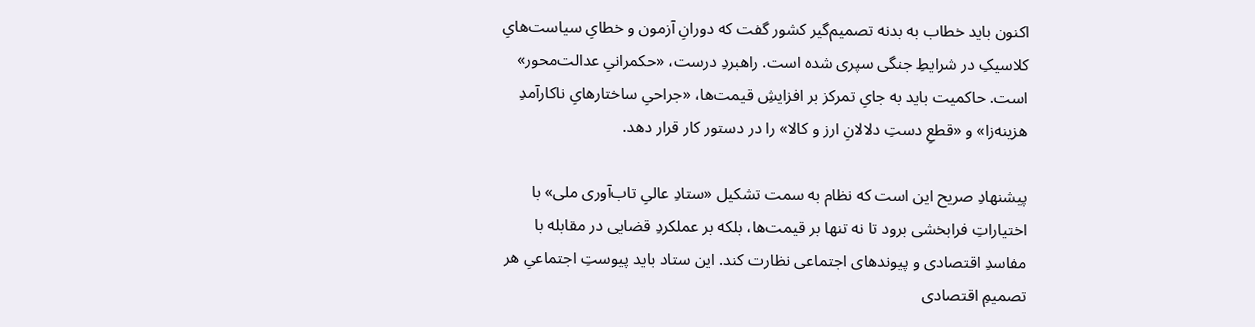اکنون باید خطاب به بدنه تصمیم‌گیر کشور گفت که دورانِ آزمون و خطایِ سیاست‌هایِ کلاسیکِ در شرایطِ جنگی سپری شده است. راهبردِ درست، «حکمرانیِ عدالت‌محور» است. حاکمیت باید به جایِ تمرکز بر افزایشِ قیمت‌ها، «جراحیِ ساختارهایِ ناکارآمدِ هزینه‌زا» و «قطعِ دستِ دلالانِ ارز و کالا» را در دستور کار قرار دهد.

پیشنهادِ صریح این است که نظام به سمت تشکیل «ستادِ عالیِ تاب‌آوری ملی» با اختیاراتِ فرابخشی برود تا نه تنها بر قیمت‌ها، بلکه بر عملکردِ قضایی در مقابله با مفاسدِ اقتصادی و پیوندهای اجتماعی نظارت کند. این ستاد باید پیوستِ اجتماعیِ هر تصمیمِ اقتصادی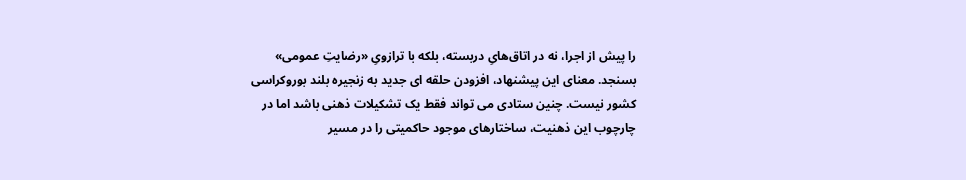را پیش از اجرا، نه در اتاق‌هایِ دربسته، بلکه با ترازویِ «رضایتِ عمومی» بسنجد. معنای این پیشنهاد، افزودن حلقه ای جدید به زنجیره بلند بوروکراسی کشور نیست. چنین ستادی می تواند فقط یک تشکیلات ذهنی باشد اما در چارچوب این ذهنیت، ساختارهای موجود حاکمیتی را در مسیر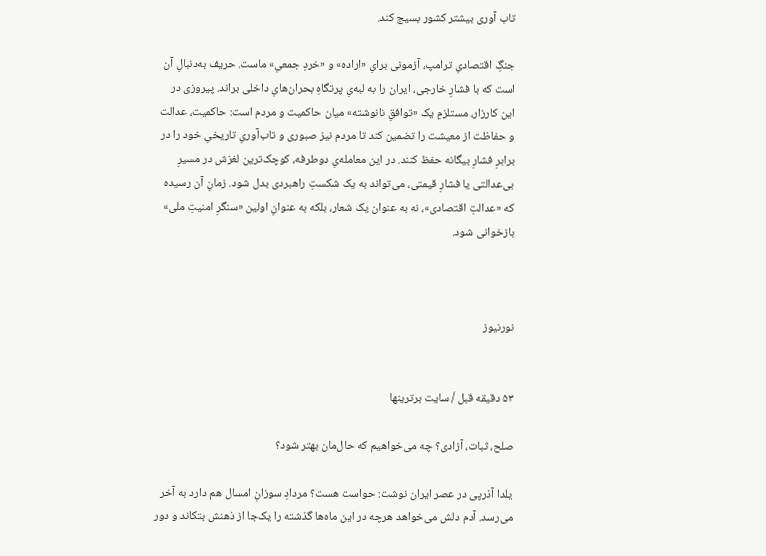تاب آوری بیشتر کشور بسیج کند.

جنگِ اقتصادیِ ترامپ، آزمونی برایِ «اراده» و «خردِ جمعیِ» ماست. حریف به‌دنبالِ آن است که با فشارِ خارجی، ایران را به لبه‌یِ پرتگاهِ بحران‌هایِ داخلی براند. پیروزی در این کارزار، مستلزمِ یک «توافقِ نانوشته» میان حاکمیت و مردم است: حاکمیت، عدالت و حفاظت از معیشت را تضمین کند تا مردم نیز صبوری و تاب‌آوریِ تاریخیِ خود را در برابرِ فشارِ بیگانه حفظ کنند. در این معامله‌یِ دوطرفه، کوچک‌ترین لغزش در مسیرِ بی‌عدالتی یا فشارِ قیمتی، می‌تواند به یک شکستِ راهبردی بدل شود. زمانِ آن رسیده که «عدالتِ اقتصادی»، نه به عنوان یک شعار، بلکه به عنوانِ اولین «سنگرِ امنیتِ ملی» بازخوانی شود.



نورنیوز


۵۳ دقیقه قبل / سایت برترینها

صلح، ثبات، آزادی؟ چه می‌خواهیم که حال‌مان بهتر شود؟

یلدا آذرپی در عصر ایران نوشت: حواست هست؟ مردادِ سوزانِ امسال هم دارد به آخر می‌رسد. آدم دلش می‌خواهد هرچه در این ماه‌ها گذشته را یک‌جا از ذهنش بتکاند و دور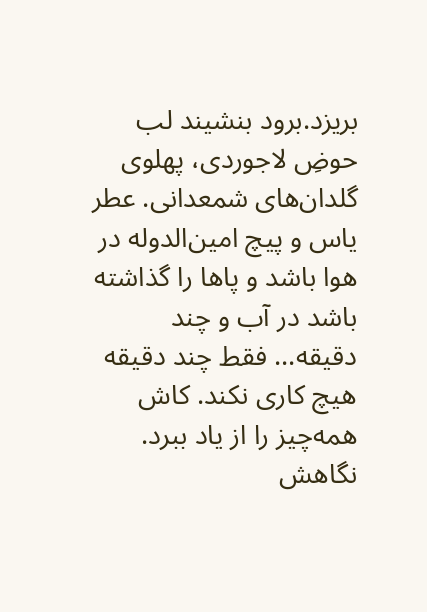بریزد.برود بنشیند لب حوضِ لاجوردی، پهلوی گلدان‌های شمعدانی. عطر یاس و پیچ امین‌الدوله در هوا باشد و پاها را گذاشته باشد در آب و چند دقیقه... فقط چند دقیقه هیچ کاری نکند. کاش همه‌چیز را از یاد ببرد. نگاهش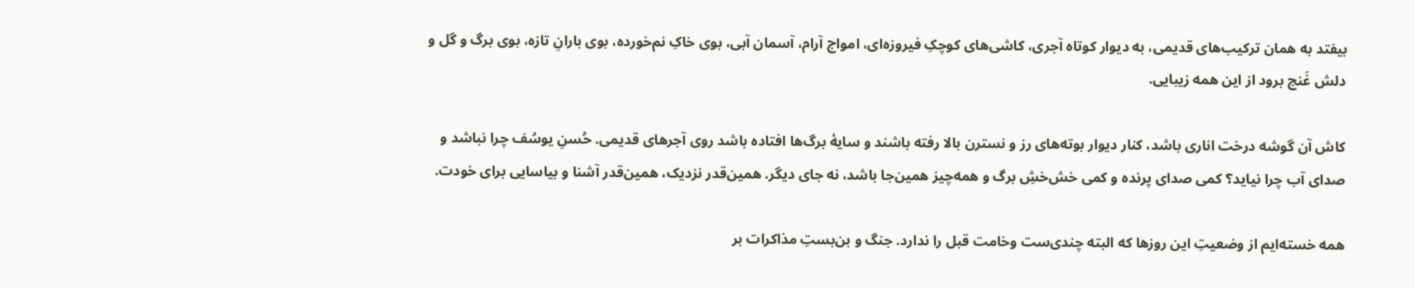بیفتد به همان ترکیب‌های قدیمی، به دیوار کوتاه آجری، کاشی‌های کوچکِ فیروزه‌ای، امواج آرام، آسمان آبی، بوی خاکِ نم‌خورده، بوی بارانِ تازه، بوی برگ و گل و دلش غَنج برود از این همه زیبایی.

کاش آن گوشه درخت اناری باشد، کنار دیوار بوته‌های رز و نسترن بالا رفته باشند و سایۀ برگ‌ها افتاده باشد روی آجرهای قدیمی. حُسنِ یوسُف چرا نباشد و صدای آب چرا نیاید؟ کمی صدای پرنده و کمی خش‌خشِ برگ‌ و همه‌چیز همین‌جا باشد، نه جای دیگر. همین‌قدر نزدیک، همین‌قدر آشنا و بیاسایی برای خودت.

همه خسته‌ایم از وضعیتِ این روزها که البته چندی‌ست وخامت قبل را ندارد. جنگ و بن‌بستِ مذاکرات بر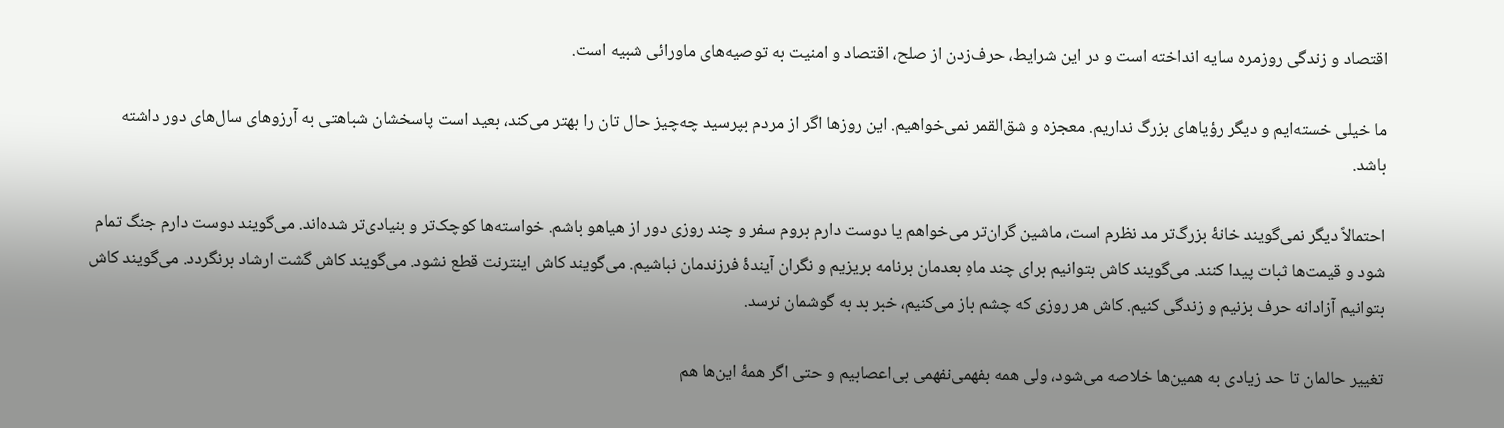اقتصاد و زندگی روزمره سایه انداخته است و در این شرایط، حرف‌زدن از صلح، اقتصاد و امنیت به توصیه‌های ماورائی شبیه است.

ما خیلی خسته‌ایم و دیگر رؤیاهای بزرگ نداریم. معجزه و شق‌القمر نمی‌خواهیم. این روزها اگر از مردم بپرسید چه‌چیز حال تان را بهتر می‌کند، بعید است پاسخشان شباهتی به آرزوهای سال‌های دور داشته باشد.

احتمالاً دیگر نمی‌گویند خانۀ بزرگ‌تر مد نظرم است، ماشین گران‌تر می‌خواهم یا دوست دارم بروم سفر و چند روزی دور از هیاهو باشم. خواسته‌ها کوچک‌تر و بنیادی‌تر شده‌اند. می‌گویند دوست دارم جنگ تمام شود و قیمت‌ها ثبات پیدا کنند. می‌گویند کاش بتوانیم برای چند ماهِ بعدمان برنامه بریزیم و نگران آیندۀ فرزندمان نباشیم. می‌گویند کاش اینترنت قطع نشود. می‌گویند کاش گشت ارشاد برنگردد. می‌گویند کاش بتوانیم آزادانه حرف بزنیم و زندگی کنیم. کاش هر روزی که چشم باز می‌کنیم، خبر بد به گوشمان نرسد.

تغییر حالمان تا حد زیادی به همین‌ها خلاصه می‌شود، ولی همه بفهمی‌نفهمی بی‌اعصابیم و حتی اگر همۀ این‌ها هم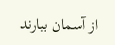از آسمان ببارند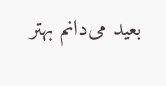بعید می‌دانم بهتر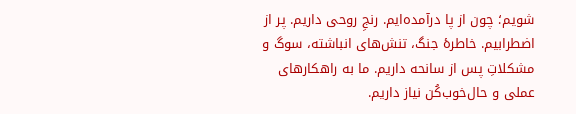شویم؛ چون از پا درآمده‌ایم. رنجِ روحی داریم. پر از اضطرابیم. خاطرۀ جنگ، تنش‌های انباشته، سوگ و مشکلاتِ پس از سانحه داریم. ما به راهکارهای عملی و حال‌خوب‌کُن نیاز داریم.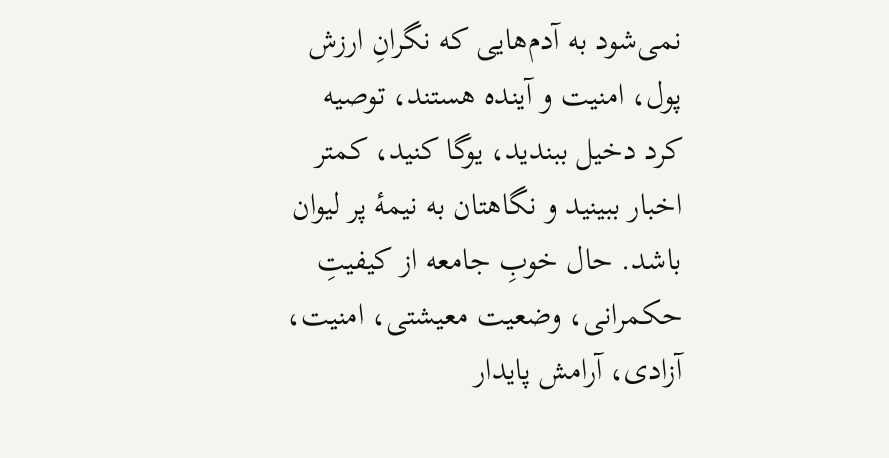نمی‌شود به آدم‌هایی که نگرانِ ارزش پول، امنیت و آینده هستند، توصیه کرد دخیل ببندید، یوگا کنید، کمتر اخبار ببینید و نگاهتان به نیمۀ پر لیوان باشد. حال خوبِ جامعه از کیفیتِ حکمرانی، وضعیت معیشتی، امنیت، آزادی، آرامش پایدار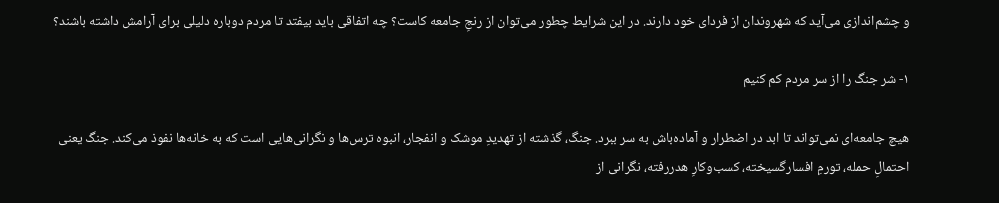و چشم‌اندازی می‌آید که شهروندان از فردای خود دارند. در این شرایط چطور می‌توان از رنجِ جامعه کاست؟ چه اتفاقی باید بیفتد تا مردم دوباره دلیلی برای آرامش داشته باشند؟

۱- شر جنگ را از سر مردم کم کنیم

هیچ جامعه‌ای نمی‌تواند تا ابد در اضطرار و آماده‌باش به ‌سر ببرد. جنگ، گذشته از تهدیدِ موشک و انفجار، انبوه ترس‌ها و نگرانی‌هایی است که به خانه‌ها نفوذ می‌کند. جنگ یعنی احتمالِ حمله، تورمِ افسارگسیخته، کسب‌و‌کارِ هدررفته، نگرانی از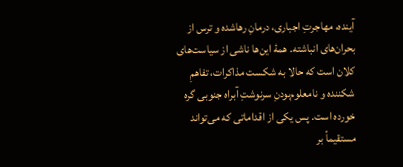آینده، مهاجرتِ اجباری، درمانِ رهاشده و ترس از بحران‌های انباشته. همۀ این‌ها ناشی از سیاست‌های کلان است که حالا به شکست مذاکرات، تفاهمِ شکننده و نامعلوم‌بودنِ سرنوشتِ آبراه جنوبی گره خورده است. پس یکی از اقداماتی که می‌تواند مستقیماً بر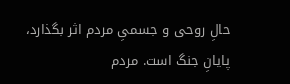حالِ روحی و جسمیِ مردم اثر بگذارد، پایانِ جنگ است. مردم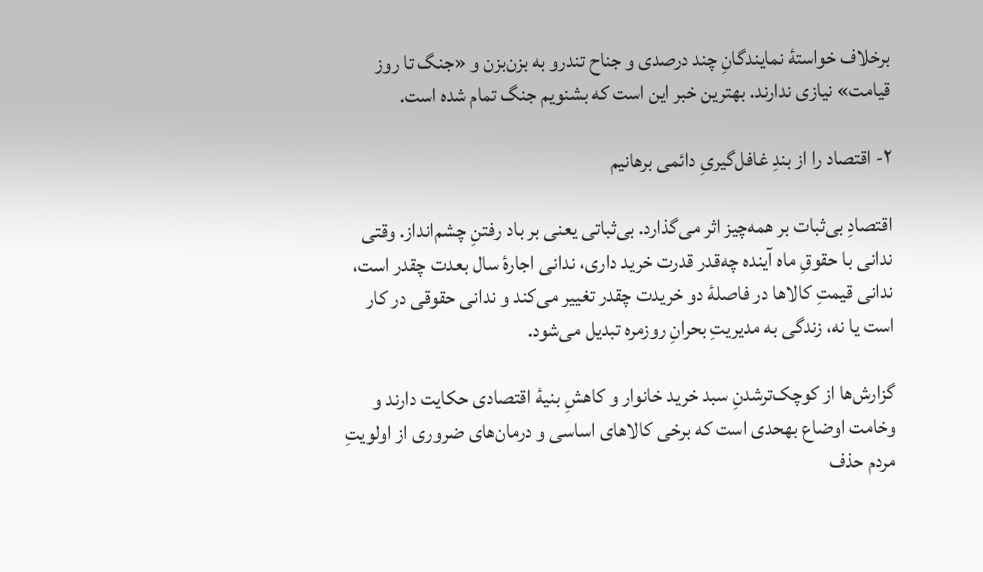برخلاف خواستۀ نمایندگانِ چند درصدی و جناح تندرو به بزن‌بزن و «جنگ تا روز قیامت» نیازی ندارند. بهترین خبر این است که بشنویم جنگ تمام شده است.

۲- اقتصاد را از بندِ غافل‌گیریِ دائمی برهانیم

اقتصادِ بی‌ثبات بر همه‌چیز اثر می‌گذارد. بی‌ثباتی یعنی بر باد رفتنِ چشم‌انداز. وقتی ندانی با حقوقِ ماه آینده چه‌قدر قدرت خرید داری، ندانی اجارۀ سال بعدت چقدر است، ندانی قیمتِ کالاها در فاصلۀ دو خریدت چقدر تغییر می‌کند و ندانی حقوقی در کار است یا نه، زندگی به مدیریتِ بحرانِ روزمره تبدیل می‌شود.

گزارش‌ها از کوچک‌ترشدنِ سبد خرید خانوار و کاهشِ بنیۀ اقتصادی حکایت دارند و وخامت اوضاع بهحدی است که برخی کالاهای اساسی و درمان‌های ضروری از اولویتِ مردم حذف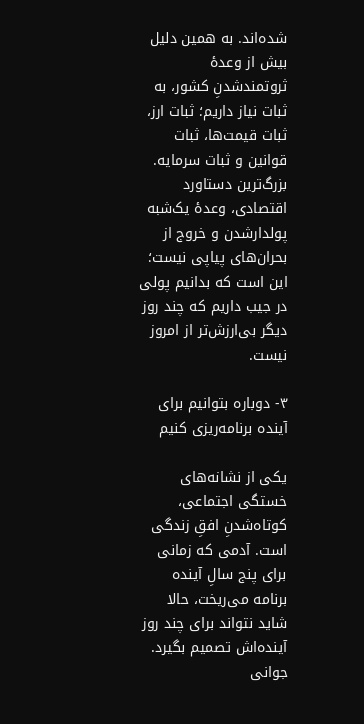شده‌اند. به همین دلیل بیش از وعدۀ ثروتمندشدنِ کشور، به ثبات نیاز داریم؛ ثبات ارز، ثبات قیمت‌ها، ثبات قوانین و ثبات سرمایه. بزرگ‌ترین دستاورد اقتصادی، وعدۀ یک‌شبه پولدارشدن و خروج از بحران‌های پیاپی نیست؛ این است که بدانیم پولی در جیب داریم که چند روز دیگر بی‌ارزش‌تر از امروز نیست.

۳- دوباره بتوانیم برای آینده برنامه‌ریزی کنیم

یکی از نشانه‌های خستگی اجتماعی، کوتاه‌شدنِ افقِ زندگی است. آدمی که زمانی برای پنج سالِ آینده برنامه می‌ریخت، حالا شاید نتواند برای چند روز آینده‌اش تصمیم بگیرد. جوانی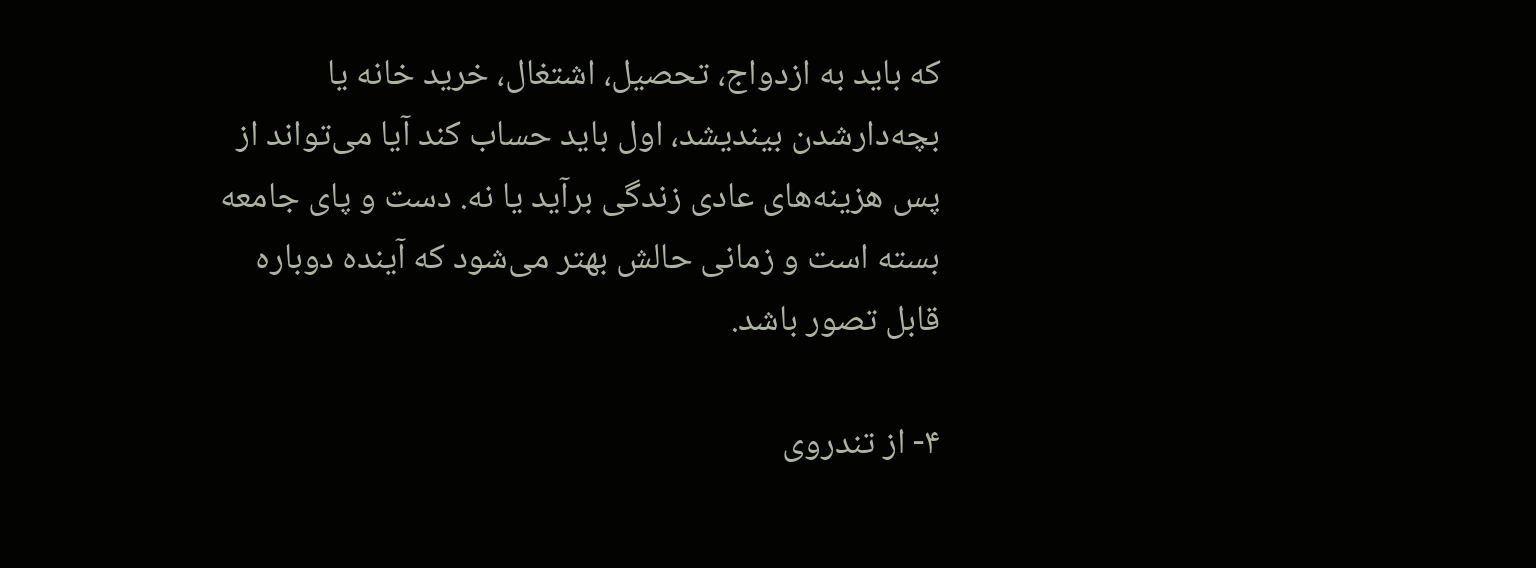که باید به ازدواج، تحصیل، اشتغال، خرید خانه یا بچه‌دارشدن بیندیشد، اول باید حساب کند آیا می‌تواند از پس هزینه‌های عادی زندگی برآید یا نه. دست‌ و پای جامعه بسته است و زمانی حالش بهتر می‌شود که آینده دوباره قابل تصور باشد.

۴- از تندروی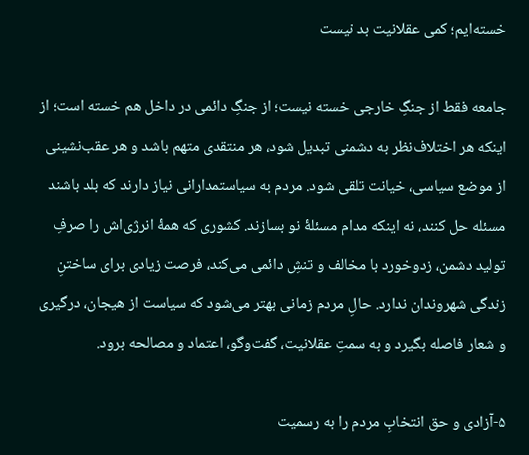خسته‌ایم؛ کمی عقلانیت بد نیست

جامعه فقط از جنگِ خارجی خسته نیست؛ از جنگِ دائمی در داخل هم خسته است؛ از اینکه هر اختلاف‌نظر به دشمنی تبدیل شود، هر منتقدی متهم باشد و هر عقب‌نشینی از موضع سیاسی، خیانت تلقی شود. مردم به سیاستمدارانی نیاز دارند که بلد باشند مسئله حل کنند، نه‌ اینکه مدام مسئلۀ نو بسازند. کشوری که همۀ انرژی‌اش را صرفِ تولید دشمن، زدوخورد با مخالف و تنشِ دائمی می‌کند، فرصت زیادی برای ساختنِ زندگی شهروندان ندارد. حالِ مردم زمانی بهتر می‌شود که سیاست از هیجان، درگیری و شعار فاصله بگیرد و به سمتِ عقلانیت، گفت‌و‌گو، اعتماد و مصالحه برود.

۵-آزادی و حق انتخابِ مردم را به رسمیت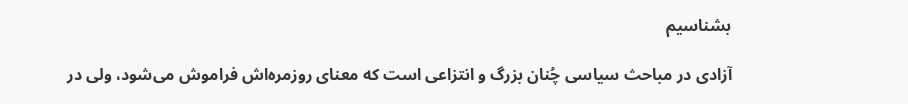بشناسیم

آزادی در مباحث سیاسی چُنان بزرگ و انتزاعی است که معنای روزمره‌اش فراموش می‌شود، ولی در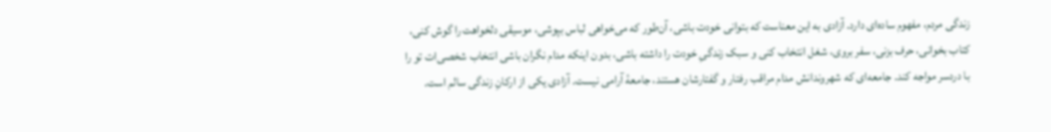زندگی مردم، مفهوم ساده‌ای دارد. آزادی به این معناست که بتوانی خودت باشی، آن‌طور که می‌خواهی لباس بپوشی، موسیقی دلخواهت را گوش کنی، کتاب بخوانی، حرف بزنی، سفر بروی، شغل انتخاب کنی و سبک زندگیِ خودت را داشته باشی، بدون اینکه مدام نگران باشی انتخاب شخصی‌ات تو را با دردسر مواجه کند. جامعه‌ای که شهروندانش مدام مراقب رفتار و گفتارشان هستند، جامعۀ آرامی نیست. آزادی یکی از ارکانِ زندگی سالم است.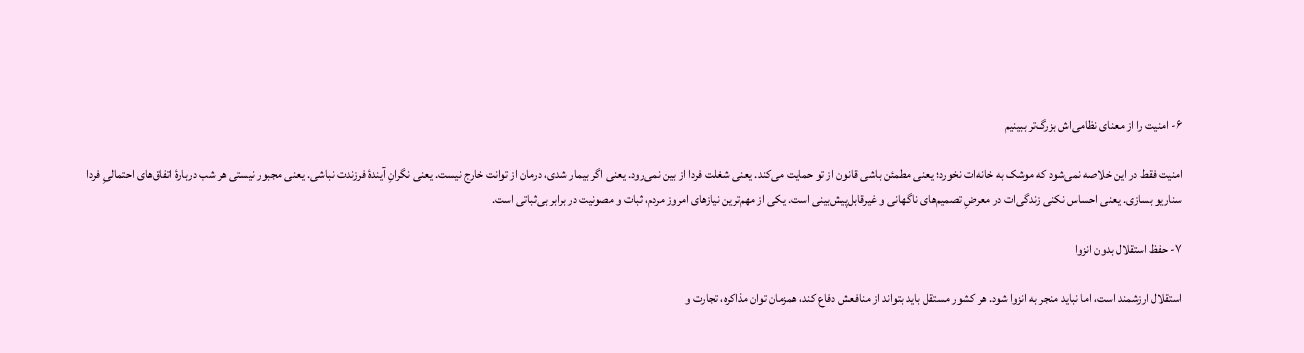۶- امنیت را از معنای نظامی‌اش بزرگ‌تر ببینیم

امنیت فقط در این خلاصه نمی‌شود که موشک به خانه‌ات نخورد؛ یعنی مطمئن باشی قانون از تو حمایت می‌کند. یعنی شغلت فردا از بین نمی‌رود. یعنی اگر بیمار شدی، درمان از توانت خارج نیست. یعنی نگرانِ آیندۀ فرزندت نباشی. یعنی مجبور نیستی هر شب دربارۀ اتفاق‌های احتمالیِ فردا سناریو بسازی. یعنی احساس نکنی زندگی‌ات در معرضِ تصمیم‌های ناگهانی و غیرقابل‌پیش‌بینی است. یکی از مهم‌ترین نیازهای امروز مردم، ثبات و مصونیت در برابر بی‌ثباتی است.

۷- حفظ استقلال بدون انزوا

استقلال ارزشمند است، اما نباید منجر به انزوا شود. هر کشور مستقل باید بتواند از منافعش دفاع کند، همزمان توان مذاکره، تجارت و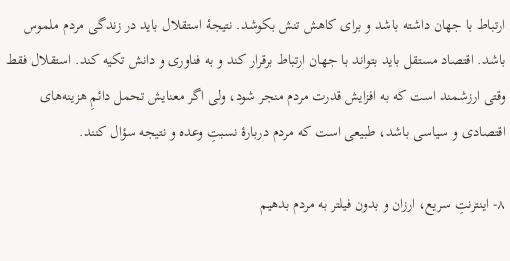ارتباط با جهان داشته باشد و برای کاهش تنش بکوشد. نتیجۀ استقلال باید در زندگی مردم ملموس باشد. اقتصاد مستقل باید بتواند با جهان ارتباط برقرار کند و به فناوری و دانش تکیه کند. استقلال فقط وقتی ارزشمند است که به افزایش قدرت مردم منجر شود، ولی اگر معنایش تحمل دائمِ هزینه‌های اقتصادی و سیاسی باشد، طبیعی است که مردم دربارۀ نسبتِ وعده و نتیجه سؤال کنند.

۸- اینترنتِ سریع، ارزان و بدون فیلتر به مردم بدهیم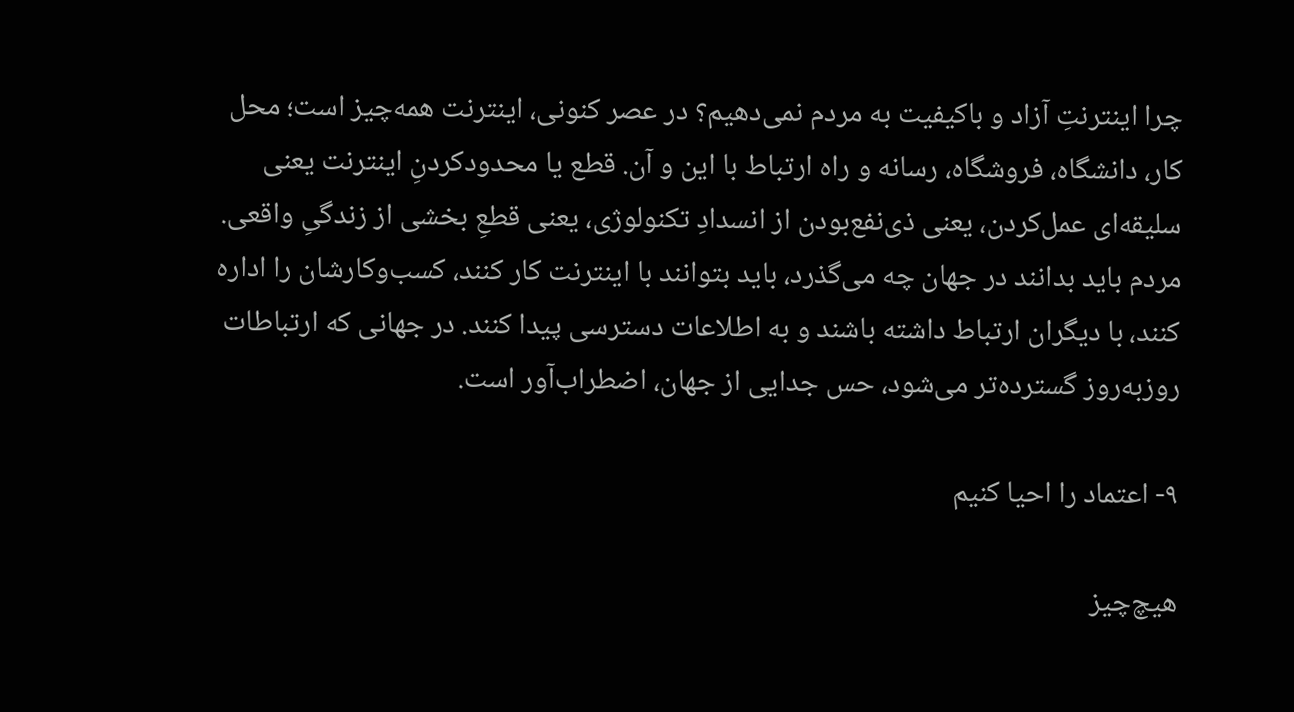چرا اینترنتِ آزاد و باکیفیت به مردم نمی‌دهیم؟ در عصر کنونی، اینترنت همه‌چیز است؛ محل کار، دانشگاه، فروشگاه، رسانه و راه ارتباط با این و آن. قطع یا محدودکردنِ اینترنت یعنی سلیقه‌ای عمل‌کردن، یعنی ذی‌نفع‌بودن از انسدادِ تکنولوژی، یعنی قطعِ بخشی از زندگیِ واقعی. مردم باید بدانند در جهان چه می‌گذرد، باید بتوانند با اینترنت کار کنند، کسب‌و‌کارشان را اداره کنند، با دیگران ارتباط داشته باشند و به اطلاعات دسترسی پیدا کنند. در جهانی که ارتباطات روزبه‌روز گسترده‌تر می‌شود، حس جدایی از جهان، اضطراب‌آور است.

۹- اعتماد را احیا کنیم

هیچ‌چیز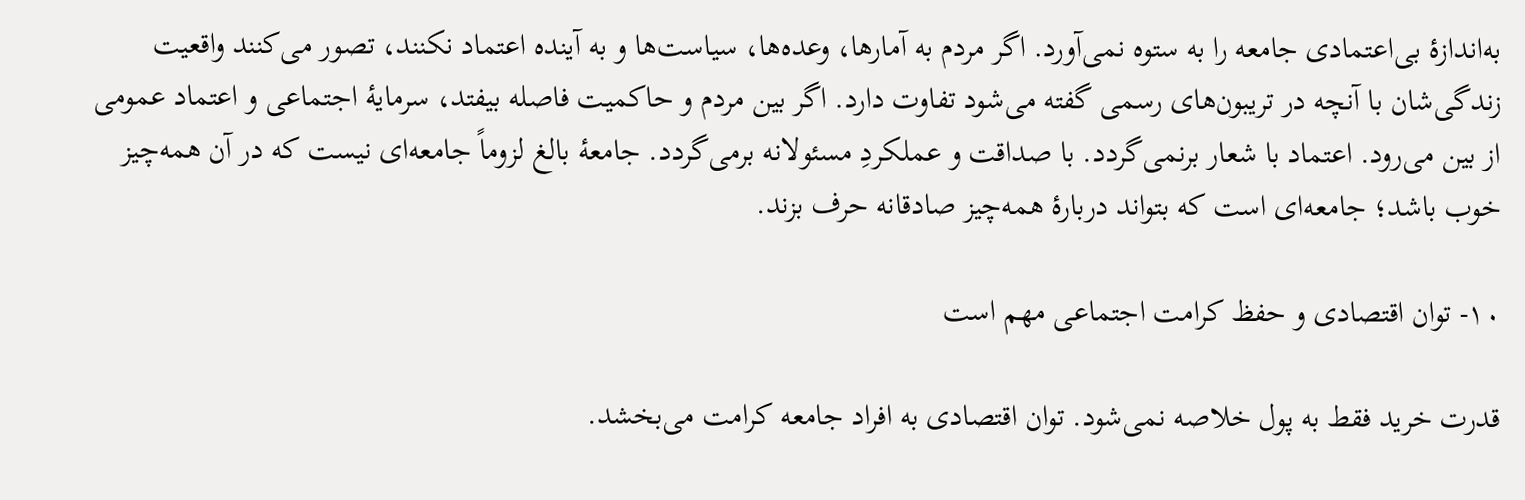به‌اندازۀ بی‌اعتمادی جامعه را به ستوه نمی‌آورد. اگر مردم به آمارها، وعده‌ها، سیاست‌ها و به آینده اعتماد نکنند، تصور می‌کنند واقعیت زندگی‌شان با آنچه در تریبون‌های رسمی گفته می‌شود تفاوت دارد. اگر بین مردم و حاکمیت فاصله بیفتد، سرمایۀ اجتماعی و اعتماد عمومی از بین می‌رود. اعتماد با شعار برنمی‌گردد. با صداقت و عملکردِ مسئولانه برمی‌گردد. جامعۀ بالغ لزوماً جامعه‌ای نیست که در آن همه‌چیز خوب باشد؛ جامعه‌ای است که بتواند دربارۀ همه‌چیز صادقانه حرف بزند.

۱۰- توان اقتصادی و حفظ کرامت اجتماعی مهم است

قدرت خرید فقط به پول خلاصه نمی‌شود. توان اقتصادی به افراد جامعه کرامت می‌بخشد.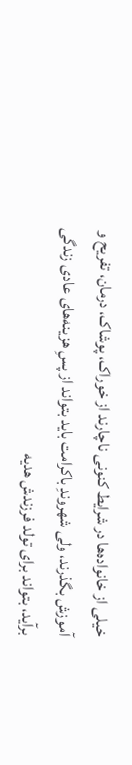خیلی از خانواده‌ها در شرایط کنونی ناچارند از خوراک، پوشاک، درمان، تفریح و آموزش بگذرند، ولی شهروندِ باکرامت باید بتواند از پسِ هزینه‌های عادی زندگی برآید، بتواند برای تولد فرزندش هدیه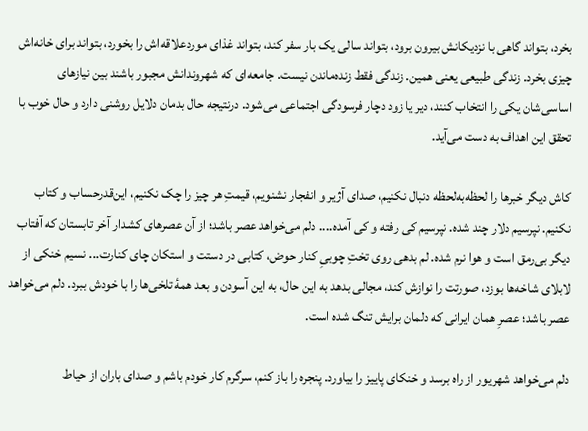بخرد، بتواند گاهی با نزدیکانش بیرون برود، بتواند سالی یک بار سفر کند، بتواند غذای موردعلاقه‌اش را بخورد، بتواند برای خانه‌اش چیزی بخرد. زندگی طبیعی یعنی همین. زندگی فقط زنده‌ماندن نیست. جامعه‌ای که شهروندانش مجبور باشند بین نیازهای اساسی‌شان یکی را انتخاب کنند، دیر یا زود دچار فرسودگی اجتماعی می‌شود. درنتیجه حال بدمان دلایل روشنی دارد و حال خوب با تحقق این اهداف به دست می‌آید.

کاش دیگر خبرها را لحظه‌به‌لحظه دنبال نکنیم، صدای آژیر و انفجار نشنویم، قیمتِ هر چیز را چک نکنیم، این‌قدرحساب و کتاب نکنیم. نپرسیم دلار چند شده. نپرسیم کی رفته و کی آمده.... دلم می‌خواهد عصر باشد؛ از آن عصرهای کشدار آخر تابستان که آفتاب دیگر بی‌رمق است و هوا نرم شده. لم بدهی روی تختِ چوبیِ کنار حوض، کتابی در دستت و استکان چای کنارت... نسیم خنکی از لابلای شاخه‌ها بوزد، صورتت را نوازش کند، مجالی بدهد به این حال، به این آسودن و بعد همۀ تلخی‌ها را با خودش ببرد. دلم می‌خواهد عصر باشد؛ عصرِ همان ایرانی که دلمان برایش تنگ شده است.

دلم می‌خواهد شهریور از راه برسد و خنکای پاییز را بیاورد. پنجره را باز کنم، سرگرم کار خودم باشم و صدای باران از حیاط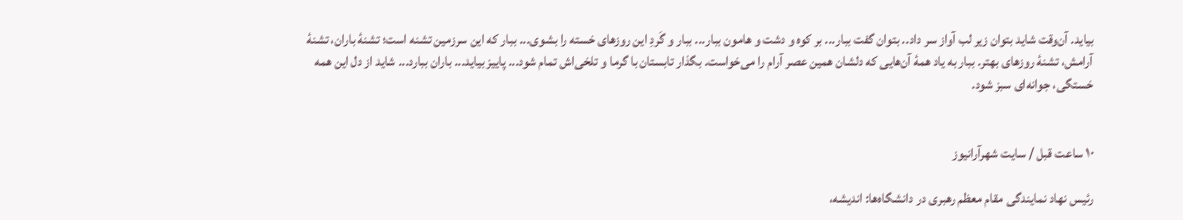بیاید. آن‌وقت شاید بتوان زیر لب آواز سر داد.. بتوان گفت ببار... بر کوه و دشت و هامون ببار... ببار و گَردِ این روزهای خسته را بشوی... ببار که این سرزمین تشنه است؛ تشنۀ باران، تشنۀ آرامش، تشنۀ روزهای بهتر. ببار به یاد همۀ آن‌هایی که دلشان همین عصر آرام را می‌خواست. بگذار تابستان با گرما و تلخی‌اش تمام شود... پاییز بیاید... باران ببارد... شاید از دل این همه خستگی، جوانه‌ای سبز شود.


۱۰ ساعت قبل / سایت شهرآرانیوز

رئیس نهاد نمایندگی مقام معظم رهبری در دانشگاه‌ها: اندیشه،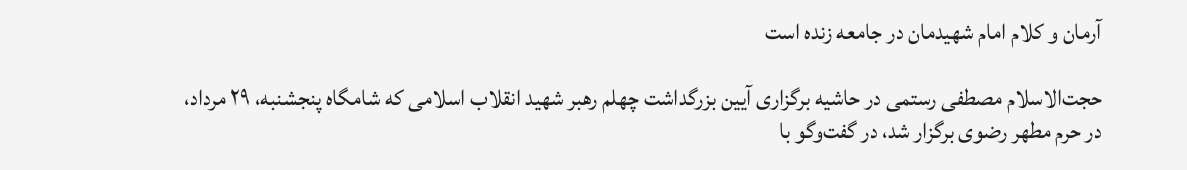آرمان و کلام امام شهیدمان در جامعه زنده است

حجت‌الاسلام مصطفی رستمی در حاشیه برگزاری آیین بزرگداشت چهلم رهبر شهید انقلاب اسلامی که شامگاه پنجشنبه، ۲۹ مرداد، در حرم مطهر رضوی برگزار شد، در گفت‌و‌گو با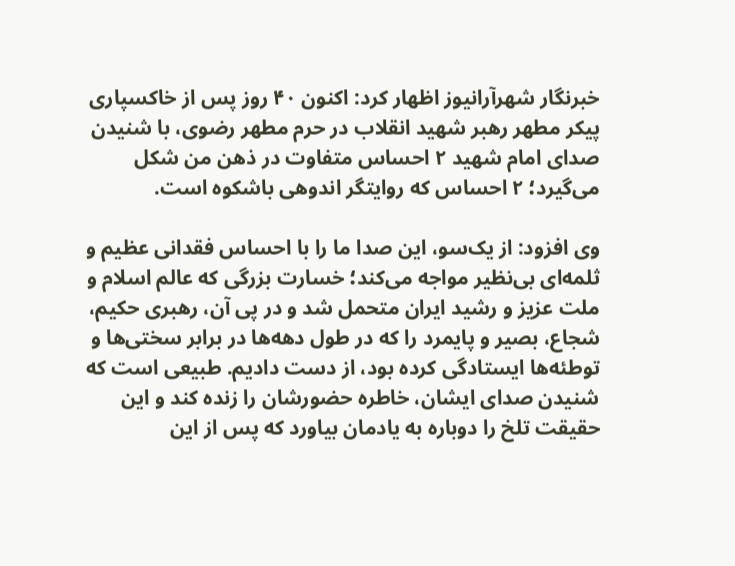خبرنگار شهرآرانیوز اظهار کرد: اکنون ۴۰ روز پس از خاکسپاری پیکر مطهر رهبر شهید انقلاب در حرم مطهر رضوی، با شنیدن صدای امام شهید ۲ احساس متفاوت در ذهن من شکل می‌گیرد؛ ۲ احساس که روایتگر اندوهی باشکوه است.

وی افزود: از یک‌سو، این صدا ما را با احساس فقدانی عظیم و ثلمه‌ای بی‌نظیر مواجه می‌کند؛ خسارت بزرگی که عالم اسلام و ملت عزیز و رشید ایران متحمل شد و در پی آن، رهبری حکیم، شجاع، بصیر و پایمرد را که در طول دهه‌ها در برابر سختی‌ها و توطئه‌ها ایستادگی کرده بود، از دست دادیم. طبیعی است که شنیدن صدای ایشان، خاطره حضورشان را زنده کند و این حقیقت تلخ را دوباره به یادمان بیاورد که پس از این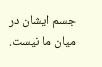جسم ایشان در میان ما نیست.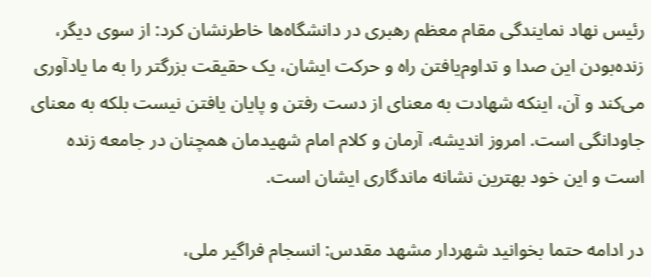رئیس نهاد نمایندگی مقام معظم رهبری در دانشگاه‌ها خاطرنشان کرد: از سوی دیگر، زنده‌بودن این صدا و تداوم‌یافتن راه و حرکت ایشان، یک حقیقت بزرگتر را به ما یادآوری می‌کند و آن، اینکه شهادت به معنای از دست رفتن و پایان یافتن نیست بلکه به معنای جاودانگی است. امروز اندیشه، آرمان و کلام امام شهیدمان همچنان در جامعه زنده است و این خود بهترین نشانه ماندگاری ایشان است.

در ادامه حتما بخوانید شهردار مشهد مقدس: انسجام فراگیر ملی،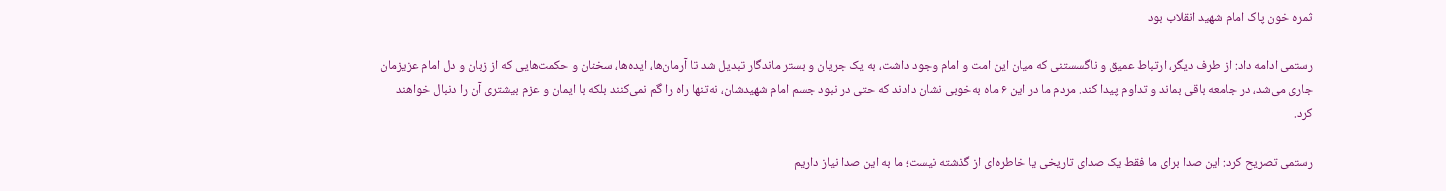ثمره خون پاک امام شهید انقلاب بود

رستمی ادامه داد: از طرف دیگر، ارتباط عمیق و ناگسستنی که میان این امت و امام وجود داشت، به یک جریان و بستر ماندگار تبدیل شد تا آرمان‌ها، ایده‌ها، سخنان و حکمت‌هایی که از زبان و دل امام عزیزمان جاری می‌شد، در جامعه باقی بماند و تداوم پیدا کند. مردم ما در این ۶ ماه به‌خوبی نشان دادند که حتی در نبود جسم امام شهیدشان، نه‌تنها راه را گم نمی‌کنند بلکه با ایمان و عزم بیشتری آن را دنبال خواهند کرد.

رستمی تصریح کرد: این صدا برای ما فقط یک صدای تاریخی یا خاطره‌ای از گذشته نیست؛ ما به این صدا نیاز داریم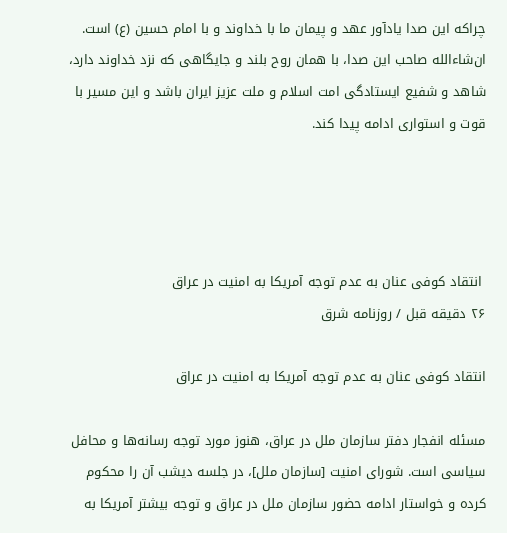چراکه این صدا یادآور عهد و پیمان ما با خداوند و با امام حسین (ع) است. ان‌شاءالله صاحب این صدا، با همان روح بلند و جایگاهی که نزد خداوند دارد، شاهد و شفیع ایستادگی امت اسلام و ملت عزیز ایران باشد و این مسیر با قوت و استواری ادامه پیدا کند.




 انتقاد کوفی عنان به عدم توجه آمریکا به امنیت در عراق
۲۶ دقیقه قبل / روزنامه شرق

انتقاد کوفی عنان به عدم توجه آمریکا به امنیت در عراق

مسئله انفجار دفتر سازمان ملل در عراق، هنوز مورد توجه رسانه‌ها و محافل سیاسی است. شورای امنیت [سازمان ملل]، در جلسه دیشب‌ آن را محکوم‌ کرده و خواستار ادامه حضور سازمان ملل در عراق و توجه بیشتر آمریکا به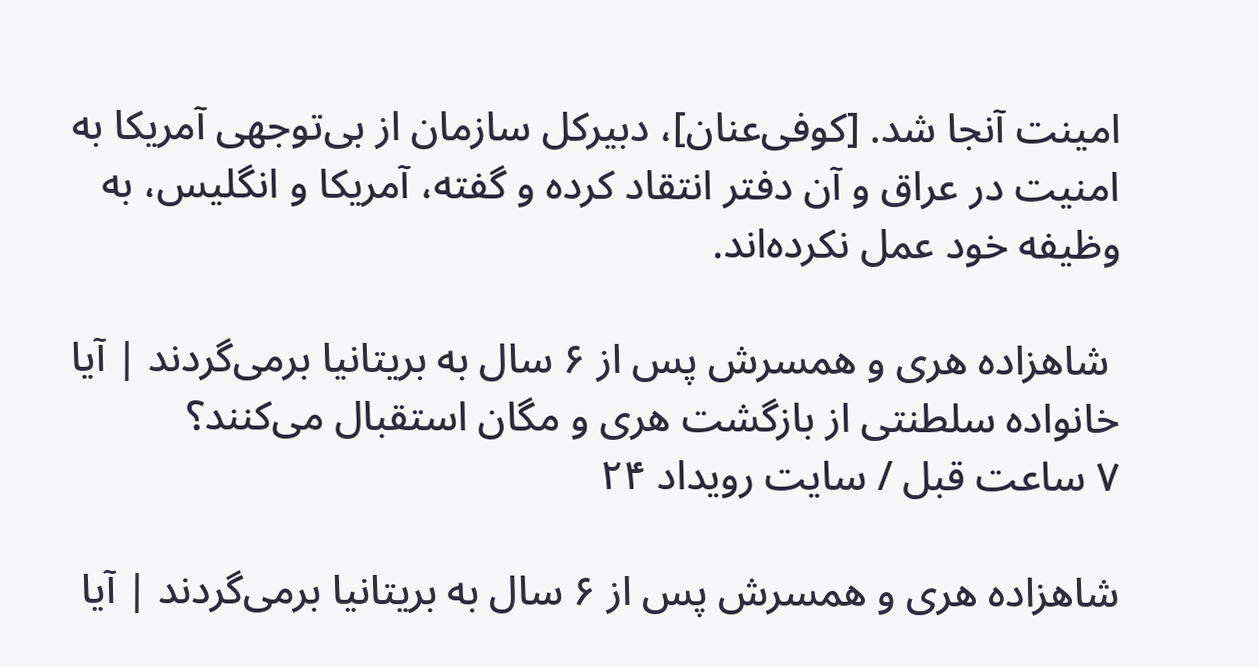امینت‌ آنجا شد. [کوفی‌عنان]، دبیرکل سازمان از بی‌توجهی‌ آمریکا به امنیت در عراق و آن دفتر انتقاد کرده و گفته، آمریکا و انگلیس، به وظیفه خود عمل نکرده‌اند.

 شاهزاده هری و همسرش پس از ۶ سال به بریتانیا برمی‌گردند | آیا خانواده سلطنتی از بازگشت هری و مگان استقبال می‌کنند؟
۷ ساعت قبل / سایت رویداد‌ ۲۴

شاهزاده هری و همسرش پس از ۶ سال به بریتانیا برمی‌گردند | آیا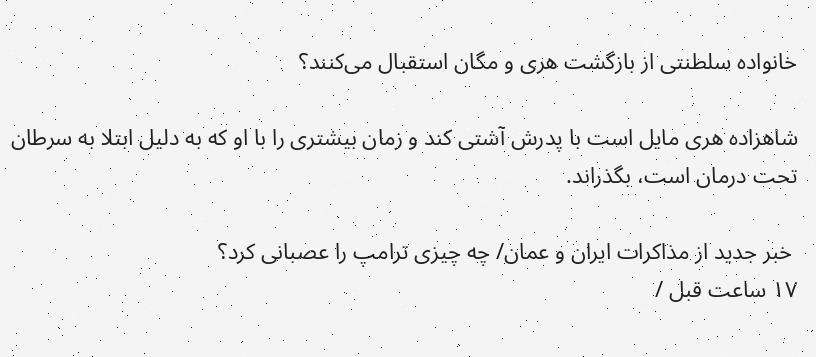خانواده سلطنتی از بازگشت هری و مگان استقبال می‌کنند؟

شاهزاده هری مایل است با پدرش آشتی کند و زمان بیشتری را با او که به دلیل ابتلا به سرطان تحت درمان است، بگذراند.

 خبر جدید از مذاکرات ایران و عمان/ چه چیزی ترامپ را عصبانی کرد؟
۱۷ ساعت قبل /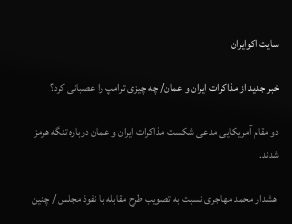سایت اکوایران

خبر جدید از مذاکرات ایران و عمان/ چه چیزی ترامپ را عصبانی کرد؟

دو مقام آمریکایی مدعی شکست مذاکرات ایران و عمان درباره تنگه هرمز شدند.

 هشدار محمد مهاجری نسبت به تصویب طرح مقابله با نفوذ مجلس / چنین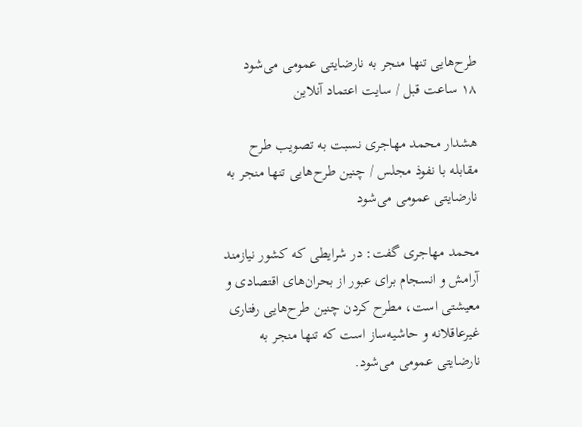طرح‌هایی تنها منجر به نارضایتی عمومی می‌شود
۱۸ ساعت قبل / سایت اعتماد آنلاین

هشدار محمد مهاجری نسبت به تصویب طرح مقابله با نفوذ مجلس / چنین طرح‌هایی تنها منجر به نارضایتی عمومی می‌شود

محمد مهاجری گفت: در شرایطی که کشور نیازمند آرامش و انسجام برای عبور از بحران‌های اقتصادی و معیشتی است، مطرح کردن چنین طرح‌هایی رفتاری غیرعاقلانه و حاشیه‌ساز است که تنها منجر به نارضایتی عمومی می‌شود.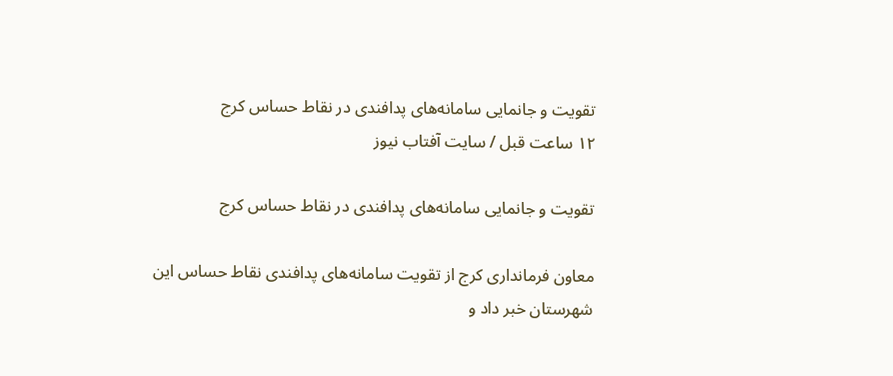تقویت و جانمایی سامانه‌های پدافندی در نقاط حساس کرج
۱۲ ساعت قبل / سایت آفتاب نیوز

تقویت و جانمایی سامانه‌های پدافندی در نقاط حساس کرج

معاون فرمانداری کرج از تقویت سامانه‌های پدافندی نقاط حساس این شهرستان خبر داد و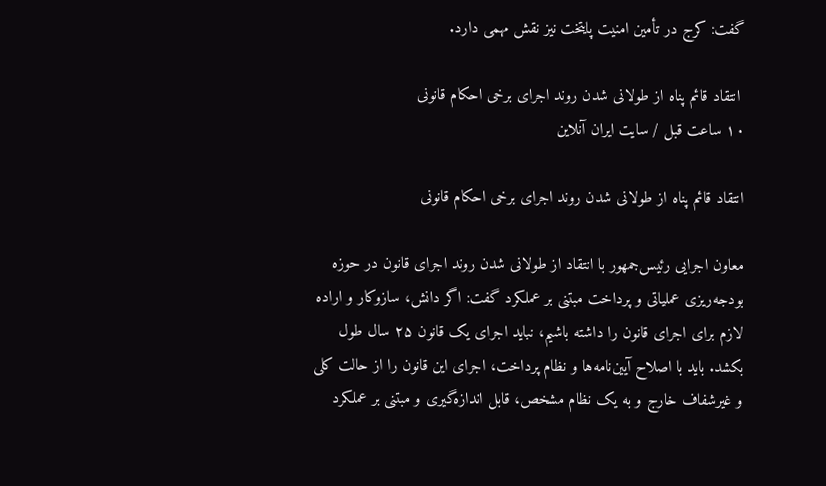گفت: کرج در تأمین امنیت پایتخت نیز نقش مهمی دارد.

 انتقاد قائم پناه از طولانی شدن روند اجرای برخی احکام قانونی
۱۰ ساعت قبل / سایت ایران آنلاین

انتقاد قائم پناه از طولانی شدن روند اجرای برخی احکام قانونی

معاون اجرایی رئیس‌جمهور با انتقاد از طولانی شدن روند اجرای قانون در حوزه بودجه‌ریزی عملیاتی و پرداخت مبتنی بر عملکرد گفت: اگر دانش، سازوکار و اراده لازم برای اجرای قانون را داشته باشیم، نباید اجرای یک قانون ۲۵ سال طول بکشد. باید با اصلاح آیین‌نامه‌ها و نظام پرداخت، اجرای این قانون را از حالت کلی و غیرشفاف خارج و به یک نظام مشخص، قابل اندازه‌گیری و مبتنی بر عملکرد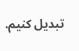تبدیل کنیم.